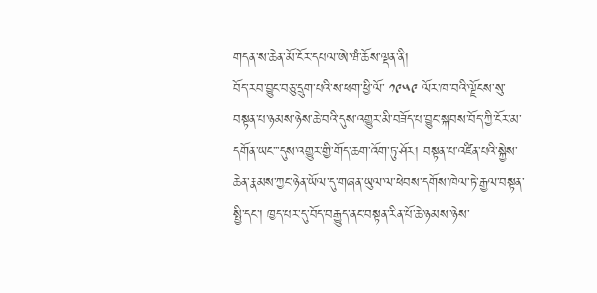གདན་ས་ཆེན་མོ་ངོར་དཔལ་ཨེ་ཝཾ་ཆོས་ལྡན་ནི།
བོད་རབ་བྱུང་བཅུ་དྲུག་པའི་ས་ཕག་ཕྱི་ལོ་ ༡༩༥༩ ལོར་ཁ་བའི་ལྗོངས་སུ་བསྟན་པ་ཉམས་ཉེས་ཆེ་བའི་དུས་འགྱུར་མི་བཟོད་པ་བྱུང་སྐབས་བོད་ཀྱི་ངོར་མ་དགོན་ཡང་་་དུས་འགྱུར་གྱི་གོད་ཆག་འོག་ཏུ་ཤོར། བསྟན་པ་འཛིན་པའི་སྐྱེས་ཆེན་རྣམས་ཀྱང་ཉེན་ཡོལ་དུ་གཞན་ཡུལ་ལ་ཕེབས་དགོས་ཁེལ་ཏེ་རྒྱལ་བསྟན་སྤྱི་དང་། ཁྱད་པར་དུ་བོད་བརྒྱུད་ནང་བསྟན་རིན་པོ་ཆེ་ཉམས་ཉེས་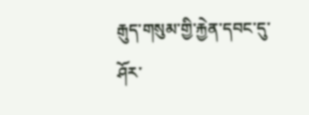རྒུད་གསུམ་གྱི་རྐྱེན་དབང་དུ་ཤོར་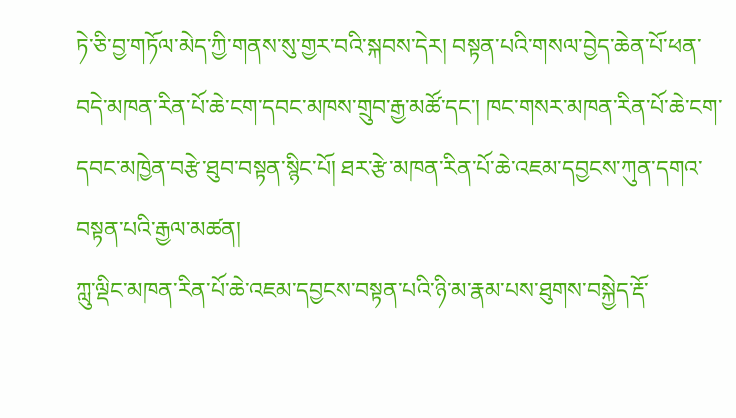ཏེ་ཅི་བྱ་གཏོལ་མེད་ཀྱི་གནས་སུ་གྱར་བའི་སྐབས་དེར། བསྟན་པའི་གསལ་བྱེད་ཆེན་པོ་ཕན་བདེ་མཁན་རིན་པོ་ཆེ་ངག་དབང་མཁས་གྲུབ་རྒྱ་མཚོ་དང་། ཁང་གསར་མཁན་རིན་པོ་ཆེ་ངག་དབང་མཁྱེན་བརྩེ་ཐུབ་བསྟན་སྙིང་པོ། ཐར་རྩེ་མཁན་རིན་པོ་ཆེ་འཇམ་དབྱངས་ཀུན་དགའ་བསྟན་པའི་རྒྱལ་མཚན།
ཀླུ་ལྡིང་མཁན་རིན་པོ་ཆེ་འཇམ་དབྱངས་བསྟན་པའི་ཉི་མ་རྣམ་པས་ཐུགས་བསྐྱེད་རྡོ་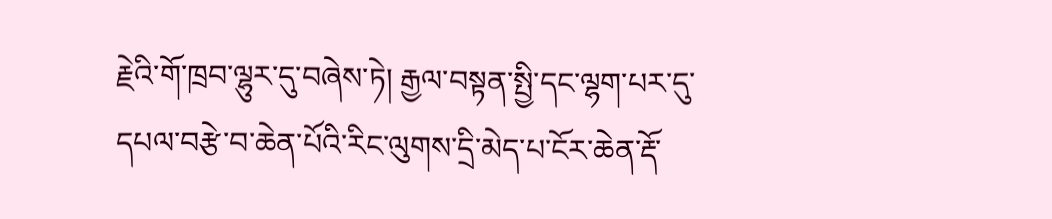རྗེའི་གོ་ཁྲབ་ལྷུར་དུ་བཞེས་ཏེ། རྒྱལ་བསྟན་སྤྱི་དང་ལྷག་པར་དུ་དཔལ་བརྩེ་བ་ཆེན་པོའི་རིང་ལུགས་དྲི་མེད་པ་ངོར་ཆེན་རྡོ་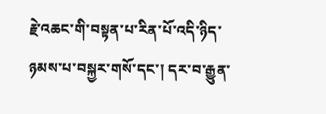རྗེ་འཆང་གི་བསྟན་པ་རིན་པོ་འདི་ཉིད་ཉམས་པ་བསྐྱར་གསོ་དང་། དར་བ་རྒྱུན་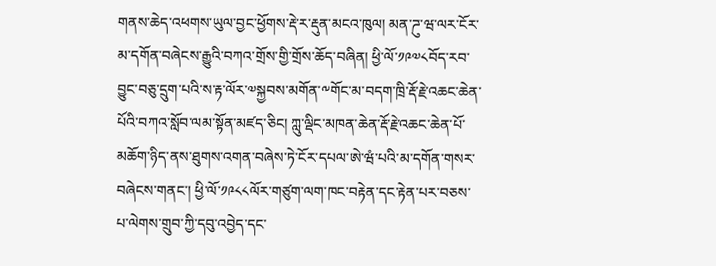གནས་ཆེད་འཕགས་ཡུལ་བྱང་ཕྱོགས་རྡེ་ར་རྡུན་མངའ་ཁུལ། མན་ཌུ་ཝ་ལར་ངོར་མ་དགོན་བཞེངས་རྒྱུའི་བཀའ་གྲོས་གྱི་གྲོས་ཆོད་བཞིན། ཕྱི་ལོ་༡༩༧༨བོད་རབ་བྱུང་བཅུ་དྲུག་པའི་ས་རྟ་ལོར་༧སྐྱབས་མགོན་༸གོང་མ་བདག་ཁྲི་རྡོ་རྗེ་འཆང་ཆེན་པོའི་བཀའ་སློབ་ལམ་སྟོན་མཛད་ཅིང། ཀླུ་ལྡིང་མཁན་ཆེན་རྡོ་རྗེ་འཆང་ཆེན་པོ་མཆོག་ཉིད་ནས་ཐུགས་འགན་བཞེས་ཏེ་ངོར་དཔལ་ཨེ་ཝཾ་པའི་མ་དགོན་གསར་བཞེངས་གནང་། ཕྱི་ལོ་༡༩༨༨ལོར་གཙུག་ལག་ཁང་བརྟེན་དང་རྟེན་པར་བཅས་པ་ལེགས་གྲུབ་ཀྱི་དབུ་འབྱེད་དང་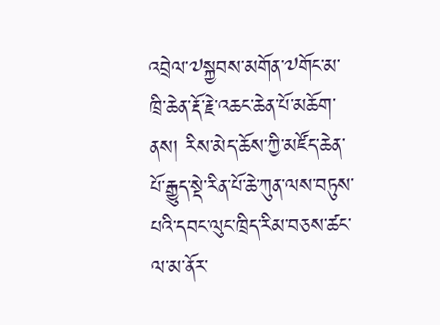འབྲེལ་༧སྐྱབས་མགོན་༧གོང་མ་ཁྲི་ཆེན་རྡོ་རྗེ་འཆང་ཆེན་པོ་མཆོག་ནས། རིས་མེད་ཆོས་ཀྱི་མཛོད་ཆེན་པོ་རྒྱུད་སྡེ་རིན་པོ་ཆེ་ཀུན་ལས་བཏུས་པའི་དབང་ལུང་ཁྲིད་རིམ་བཅས་ཚང་ལ་མ་ནོར་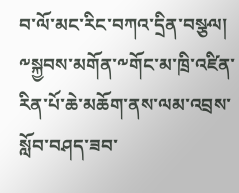བ་ལོ་མང་རིང་བཀའ་དྲིན་བསྩལ། ༸སྐྱབས་མགོན་༸གོང་མ་ཁྲི་འཛིན་རིན་པོ་ཆེ་མཆོག་ནས་ལམ་འབྲས་སློབ་བཤད་ཟབ་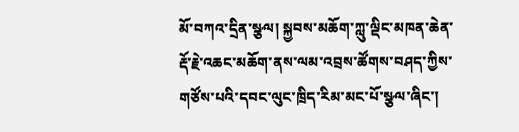མོ་བཀའ་དྲིན་སྩལ། སྐྱབས་མཆོག་ཀླུ་ལྡིང་མཁན་ཆེན་རྡོ་རྗེ་འཆང་མཆོག་ནས་ལམ་འབྲས་ཚོགས་བཤད་ཀྱིས་གཙོས་པའི་དབང་ལུང་ཁྲིད་རིམ་མང་པོ་སྩལ་ཞིང་།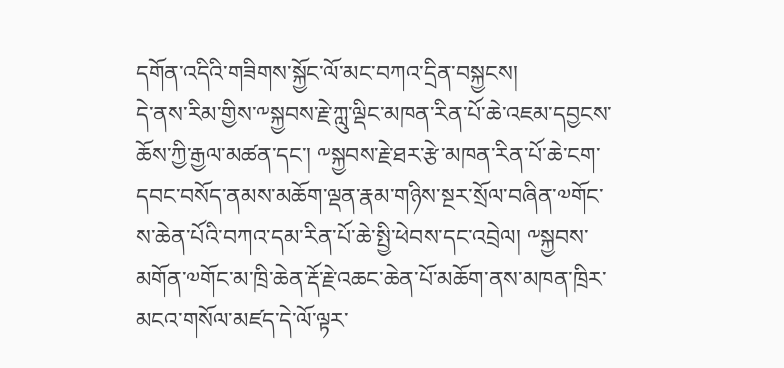དགོན་འདིའི་གཟིགས་སྐྱོང་ལོ་མང་བཀའ་དྲིན་བསྐྱངས།
དེ་ནས་རིམ་གྱིས་༸སྐྱབས་རྗེ་ཀླུ་ལྡིང་མཁན་རིན་པོ་ཆེ་འཇམ་དབྱངས་ཆོས་ཀྱི་རྒྱལ་མཚན་དང་། ༸སྐྱབས་རྗེ་ཐར་རྩེ་མཁན་རིན་པོ་ཆེ་ངག་དབང་བསོད་ནམས་མཆོག་ལྡན་རྣམ་གཉིས་སྔར་སྲོལ་བཞིན་༧གོང་ས་ཆེན་པོའི་བཀའ་དམ་རིན་པོ་ཆེ་སྤྱི་ཕེབས་དང་འབྲེལ། ༸སྐྱབས་མགོན་༧གོང་མ་ཁྲི་ཆེན་རྡོ་རྗེ་འཆང་ཆེན་པོ་མཆོག་ནས་མཁན་ཁྲིར་མངའ་གསོལ་མཛད་དེ་ལོ་ལྟར་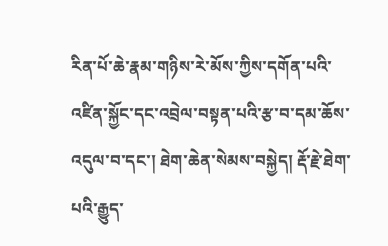རིན་པོ་ཆེ་རྣམ་གཉིས་རེ་མོས་ཀྱིས་དགོན་པའི་འཛིན་སྐྱོང་དང་འབྲེལ་བསྟན་པའི་རྩ་བ་དམ་ཆོས་འདུལ་བ་དང་། ཐེག་ཆེན་སེམས་བསྐྱེད། རྡོ་རྗེ་ཐེག་པའི་རྒྱུད་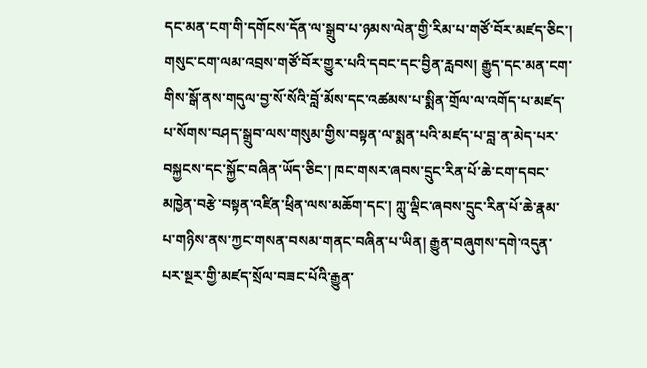དང་མན་ངག་གི་དགོངས་དོན་ལ་སྒྲུབ་པ་ཉམས་ལེན་གྱི་རིམ་པ་གཙོ་བོར་མཛད་ཅིང་། གསུང་ངག་ལམ་འབྲས་གཙོ་བོར་གྱུར་པའི་དབང་དང་བྱིན་རླབས། རྒྱུད་དང་མན་ངག་གིས་སྒོ་ནས་གདུལ་བྱ་སོ་སོའི་བློ་མོས་དང་འཚམས་པ་སྨིན་གྲོལ་ལ་འགོད་པ་མཛད་པ་སོགས་བཤད་སྒྲུབ་ལས་གསུམ་གྱིས་བསྟན་ལ་སྨན་པའི་མཛད་པ་བླ་ན་མེད་པར་བསྐྱངས་དང་སྐྱོང་བཞིན་ཡོད་ཅིང་། ཁང་གསར་ཞབས་དྲུང་རིན་པོ་ཆེ་ངག་དབང་མཁྱེན་བརྩེ་བསྟན་འཛིན་ཕྲིན་ལས་མཆོག་དང་། ཀླུ་ལྡིང་ཞབས་དྲུང་རིན་པོ་ཆེ་རྣམ་པ་གཉིས་ནས་ཀྱང་གསན་བསམ་གནང་བཞིན་པ་ཡིན། རྒྱུན་བཞུགས་དགེ་འདུན་པར་སྔར་གྱི་མཛད་སྲོལ་བཟང་པོའི་རྒྱུན་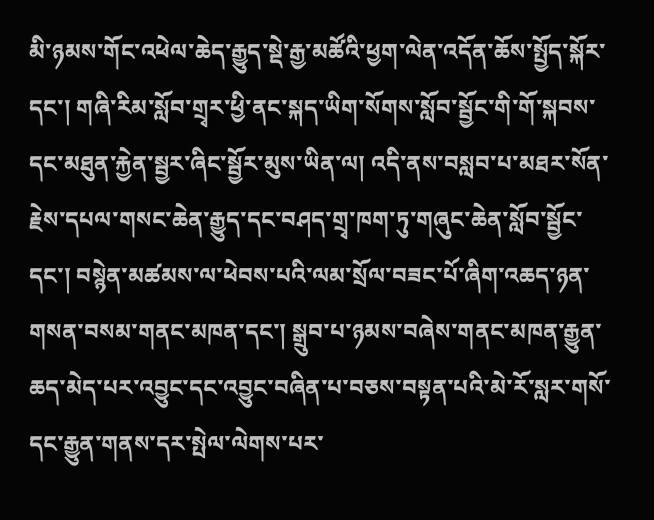མི་ཉམས་གོང་འཕེལ་ཆེད་རྒྱུད་སྡེ་རྒྱ་མཚོའི་ཕྱག་ལེན་འདོན་ཆོས་སྤྱོད་སྐོར་དང་། གཞི་རིམ་སློབ་གྲྭར་ཕྱི་ནང་སྐད་ཡིག་སོགས་སློབ་སྦྱོང་གི་གོ་སྐབས་དང་མཐུན་རྐྱེན་སྦྱར་ཞིང་སྦྱོར་མུས་ཡིན་ལ། འདི་ནས་བསླབ་པ་མཐར་སོན་རྗེས་དཔལ་གསང་ཆེན་རྒྱུད་དང་བཤད་གྲྭ་ཁག་ཏུ་གཞུང་ཆེན་སློབ་སྦྱོང་དང་། བསྙེན་མཚམས་ལ་ཕེབས་པའི་ལམ་སྲོལ་བཟང་པོ་ཞིག་འཆད་ཉན་གསན་བསམ་གནང་མཁན་དང་། སྒྲུབ་པ་ཉམས་བཞེས་གནང་མཁན་རྒྱུན་ཆད་མེད་པར་འབྱུང་དང་འབྱུང་བཞིན་པ་བཅས་བསྟན་པའི་མེ་རོ་སླར་གསོ་དང་རྒྱུན་གནས་དར་སྤེལ་ལེགས་པར་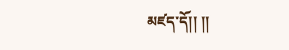མཛད་དོ།། །།